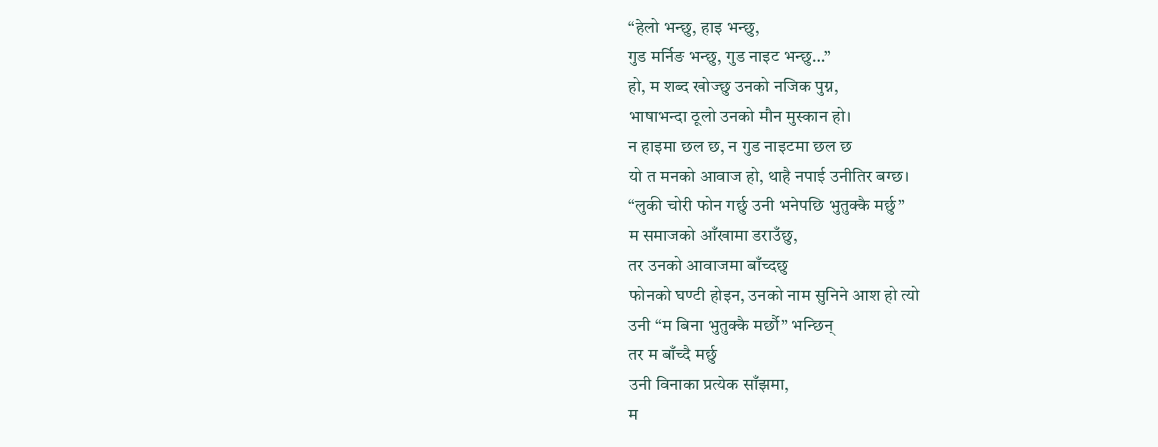“हेलो भन्छु, हाइ भन्छु,
गुड मर्निङ भन्छु, गुड नाइट भन्छु…”
हो, म शब्द खोज्छु उनको नजिक पुग्न,
भाषाभन्दा ठूलो उनको मौन मुस्कान हो।
न हाइमा छल छ, न गुड नाइटमा छल छ
यो त मनको आवाज हो, थाहै नपाई उनीतिर बग्छ।
“लुकी चोरी फोन गर्छु उनी भनेपछि भुतुक्कै मर्छु”
म समाजको आँखामा डराउँछु,
तर उनको आवाजमा बाँच्दछु
फोनको घण्टी होइन, उनको नाम सुनिने आश हो त्यो
उनी “म बिना भुतुक्कै मर्छौ” भन्छिन्
तर म बाँच्दै मर्छु
उनी विनाका प्रत्येक साँझमा,
म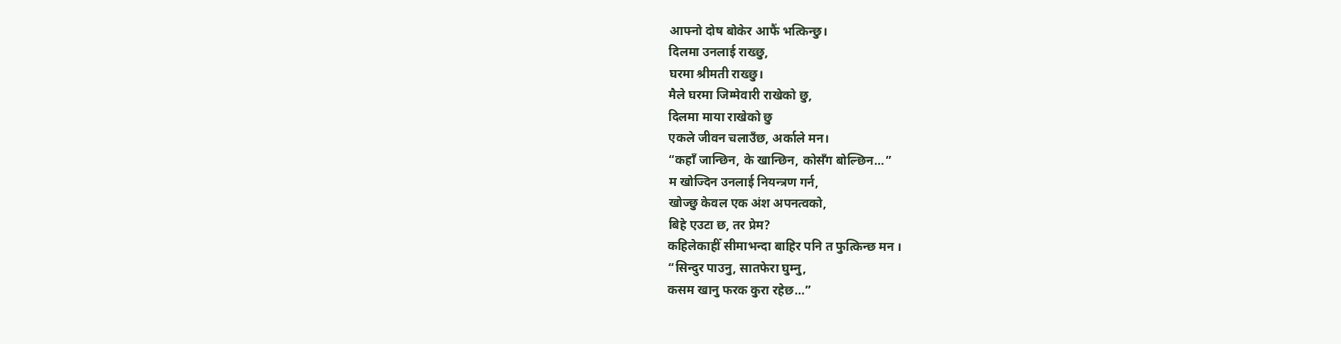आफ्नो दोष बोकेर आफैं भत्किन्छु।
दिलमा उनलाई राख्छु,
घरमा श्रीमती राख्छु।
मैले घरमा जिम्मेवारी राखेको छु,
दिलमा माया राखेको छु
एकले जीवन चलाउँछ, अर्काले मन।
“कहाँ जान्छिन, के खान्छिन, कोसँग बोल्छिन…”
म खोज्दिन उनलाई नियन्त्रण गर्न,
खोज्छु केवल एक अंश अपनत्वको,
बिहे एउटा छ, तर प्रेम?
कहिलेकाहीँ सीमाभन्दा बाहिर पनि त फुत्किन्छ मन ।
“सिन्दुर पाउनु, सातफेरा घुम्नु,
कसम खानु फरक कुरा रहेछ…”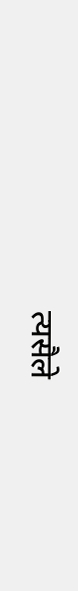त्यसैले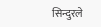सिन्दुरले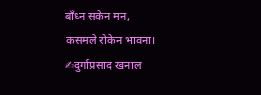बाँध्न सकेन मन,
कसमले रोकेन भावना।
✍दुर्गाप्रसाद खनाल